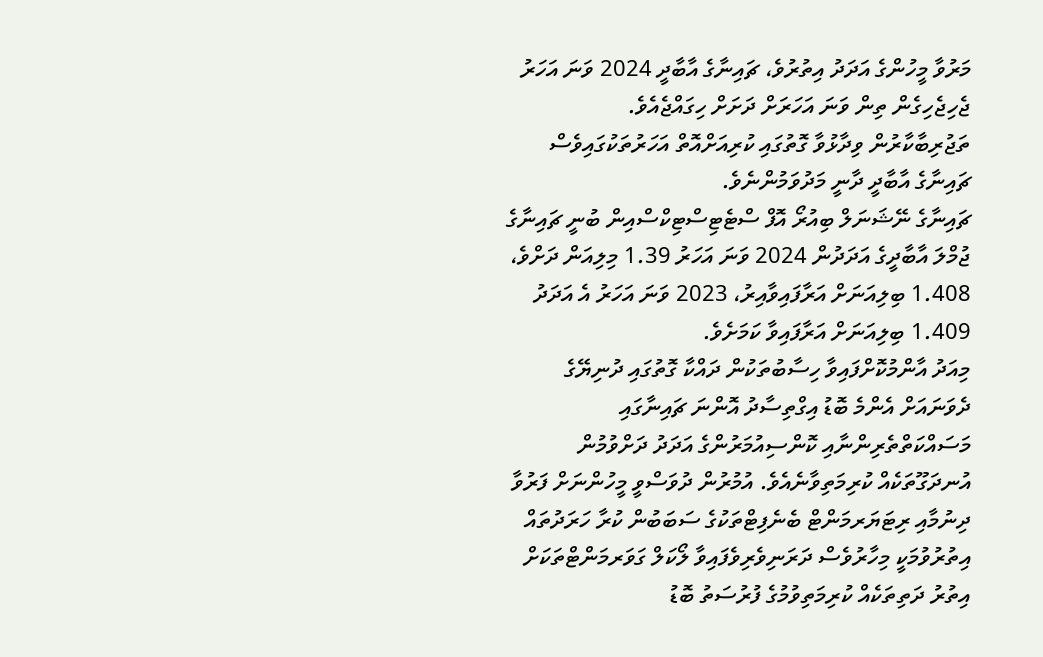މަރުވާ މީހުންގެ އަދަދު އިތުރުވެ، ޗައިނާގެ އާބާދީ 2024 ވަނަ އަހަރު ޖެހިޖެހިގެން ތިން ވަނަ އަހަރަށް ދަށަށް ހިގައްޖެއެވެ.
ތަޖުރިބާކާރުން ވިދާޅުވާ ގޮތުގައި ކުރިއަށްއޮތް އަހަރުތަކުގައިވެސް ޗައިނާގެ އާބާދީ ދާނީ މަދުވަމުންނެވެ.
ޗައިނާގެ ނޭޝަނަލް ބިއުރޯ އޮފް ސްޓެޓިސްޓިކްސްއިން ބުނީ ޗައިނާގެ ޖުމްލަ އާބާދީގެ އަދަދުން 2024 ވަނަ އަހަރު 1.39 މިލިއަން ދަށްވެ، 1.408 ބިލިއަނަށް އަރާފައިވާއިރު، 2023 ވަނަ އަހަރު އެ އަދަދު 1.409 ބިލިއަނަށް އަރާފައިވާ ކަމަށެވެ.
މިއަދު އާންމުކޮށްފައިވާ ހިސާބުތަކުން ދައްކާ ގޮތުގައި ދުނިޔޭގެ ދެވަނައަށް އެންމެ ބޮޑު އިގްތިސާދު އޮންނަ ޗައިނާގައި މަސައްކަތްތެރިންނާއި ކޮންސިއުމަރުންގެ އަދަދު ދަށްވުމުން އުނދަގޫތަކެއް ކުރިމަތިވާނެއެވެ. އުމުރުން ދުވަސްވީ މީހުންނަށް ފަރުވާ ދިނުމާއި ރިޓަޔަރމަންޓް ބެނެފިޓްތަކުގެ ސަބަބުން ކުރާ ހަރަދުތައް އިތުރުވުމަކީ މިހާރުވެސް ދަރަނިވެރިވެފައިވާ ލޯކަލް ގަވަރމަންޓްތަކަށް އިތުރު ދަތިތަކެއް ކުރިމަތިވުމުގެ ފުރުސަތު ބޮޑު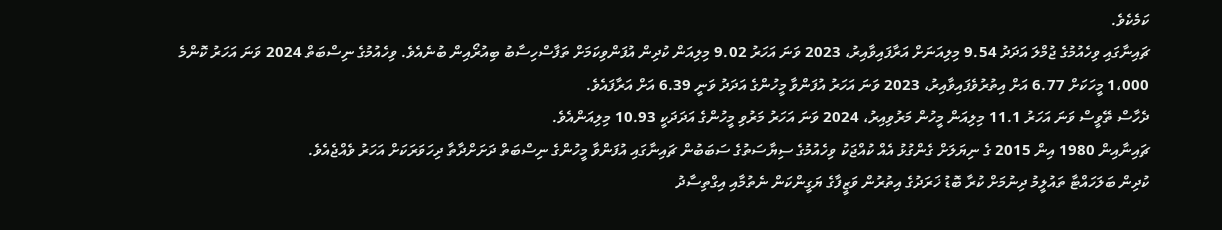ކަމެކެވެ.
ޗައިނާގައި ވިހެއުމުގެ ޖުމްލަ އަދަދު 9.54 މިލިއަނަށް އަރާފައިވާއިރު، 2023 ވަނަ އަހަރު 9.02 މިލިއަން ކުދިން އުފަންވިކަމަށް ތަފާސްހިސާބު ބިއުރޯއިން ބުނެއެވެ. ވިހެއުމުގެ ނިސްބަތް 2024 ވަނަ އަހަރު ކޮންމެ 1،000 މީހަކަށް 6.77 އަށް އިތުރުވެފައިވާއިރު، 2023 ވަނަ އަހަރު އުފަންވާ މީހުންގެ އަދަދު ވަނީ 6.39 އަށް އަރާފައެވެ.
ދެހާސް ތޭވީސް ވަނަ އަހަރު 11.1 މިލިއަން މީހުން މަރުވިއިރު، 2024 ވަނަ އަހަރު މަރުވި މީހުންގެ އަދަދަކީ 10.93 މިލިއަންއެވެ.
ޗައިނާއިން 1980 އިން 2015 ގެ ނިޔަލަށް ގެންގުޅު އެއް ކުއްޖަކު ވިހެއުމުގެ ސިޔާސަތުގެ ސަބަބުން ޗައިނާގައި އުފަންވާ މީހުންގެ ނިސްބަތް ދަށަށްދާތާ ދިހަވަރަކަށް އަހަރު ވެއްޖެއެވެ.
ކުދިން ބަލަހައްޓާ ތައުލީމު ދިނުމަށް ކުރާ ބޮޑު ޚަރަދުގެ އިތުރުން ވަޒީފާގެ ޔަގީންކަން ނެތުމާއި އިގްތިސާދު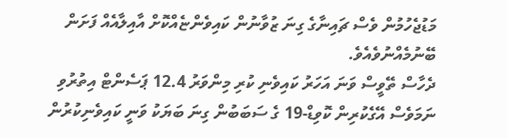މަޑުޖެހުމުން ވެސް ޗައިނާގެ ގިނަ ޒުވާނުން ކައިވެންޏެއްކޮށް އާއިލާއެއް ފަށަން ބޭނުމެއްނުވެއެވެ.
ދެހާސް ތޭވީސް ވަނަ އަހަރު ކައިވެނި ކުރި މިންވަރު 12.4 ޕަސެންޓް އިތުރުވި ނަމަވެސް އޭގެކުރިން ކޮވިޑް-19 ގެ ސަބަބުން ގިނަ ބަޔަކު ވަނީ ކައިވެނިކުރުން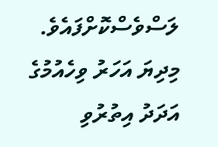ލަސްވެސްކޮށްފައެވެ. މިދިޔަ އަހަރު ވިހެއުމުގެ އަދަދު އިތުރުވި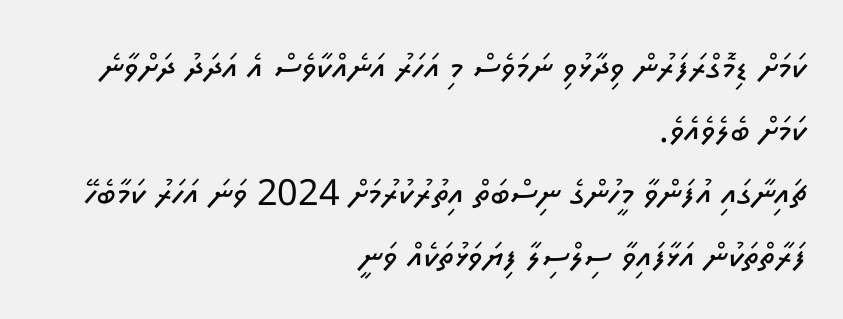ކަމަށް ޑިމޮގްރަފަރުން ވިދާޅުވި ނަމަވެސް މި އަހަރު އަނެއްކާވެސް އެ އަދަދު ދަށްވާނެ ކަމަށް ބެލެވެއެވެ.
ޗައިނާގައި އުފަންވާ މީހުންގެ ނިސްބަތް އިތުރުކުރުމަށް 2024 ވަނަ އަހަރު ކަމާބެހޭ ފަރާތްތަކުން އަޅާފައިވާ ސިލްސިލާ ފިޔަވަޅުތަކެއް ވަނީ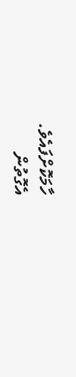ހާމަކޮށްފައެވެ.
އެގޮތުން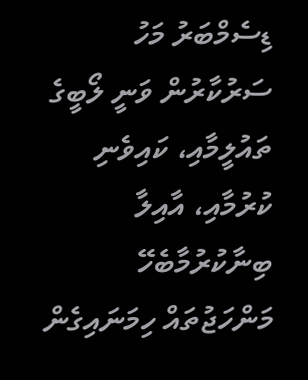ޑިސެމްބަރު މަހު ސަރުކާރުން ވަނީ ލޯބީގެ ތައުލީމާއި، ކައިވެނި ކުރުމާއި، އާއިލާ ބިނާކުރުމާބެހޭ މަންހަޖުތައް ހިމަނައިގެން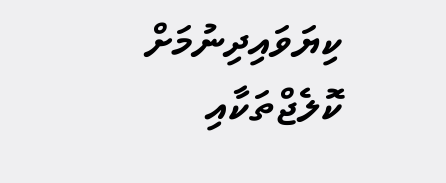ކިޔަވައިދިނުމަށް ކޮލެޖްތަކާއި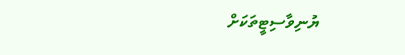ޔުނިވާސިޓީތަކަށް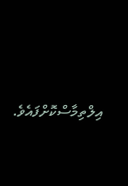އިލްތިމާސްކޮށްފައެވެ.